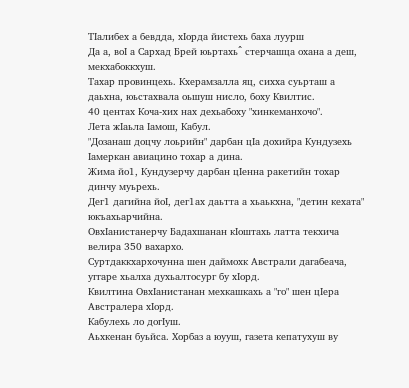ТIалибех а бевдда, хIорда йистехь баха луурш
Да а, воI а Сархад Брей юьртахьˆ стерчашца охана а деш, мекхабоккхуш.
Тахар провинцехь. Кхерамзалла яц, сихха суьрташ а даьхна, юьстахвала оьшуш нисло, боху Квилтис.
40 центах Коча-хих нах дехьабоху "хинкеманхочо".
Лета жIаьла Iамош, Кабул.
"Дозанаш доцчу лоьрийн" дарбан цIа дохийра Кундузехь Iамеркан авиацино тохар а дина.
Жима йо1, Кундузерчу дарбан цIенна ракетийн тохар динчу муьрехь.
Дег1 дагийна йоI, дег1ах даьтта а хьаькхна, "детин кехата" юкъахьарчийна.
ОвхIанистанерчу Бадахшанан кIоштахь латта текхича велира 350 вахархо.
Суртдаккхархочунна шен даймохк Австрали дагабеача, уггаре хьалха духьалтосург бу хIорд.
Квилтина ОвхIанистанан мехкашкахь а "го" шен цIера Австралера хIорд.
Кабулехь ло догIуш.
Аьхкенан буьйса. Хорбаз а юууш, газета кепатухуш ву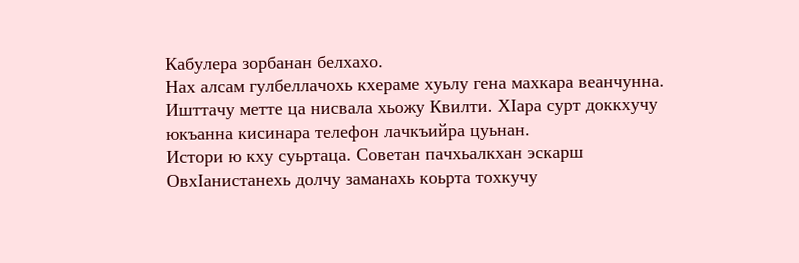Кабулера зорбанан белхахо.
Нах алсам гулбеллачохь кхераме хуьлу гена махкара веанчунна. Ишттачу метте ца нисвала хьожу Квилти. ХIара сурт доккхучу юкъанна кисинара телефон лачкъийра цуьнан.
Истори ю кху суьртаца. Советан пачхьалкхан эскарш ОвхIанистанехь долчу заманахь коьрта тохкучу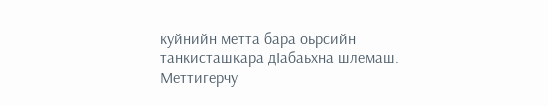куйнийн метта бара оьрсийн танкисташкара дIабаьхна шлемаш.
Меттигерчу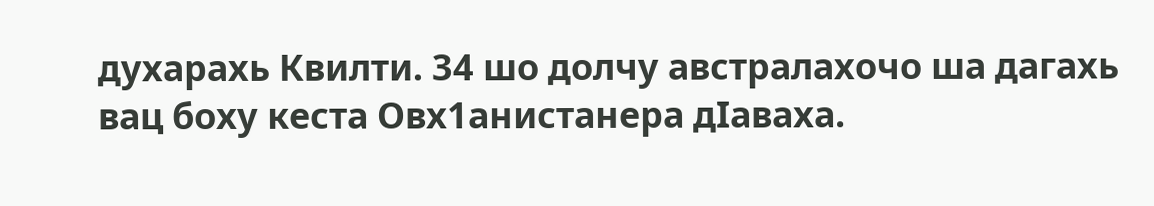духарахь Квилти. 34 шо долчу авcтралахочо ша дагахь вац боху кеста Овх1анистанера дIаваха.